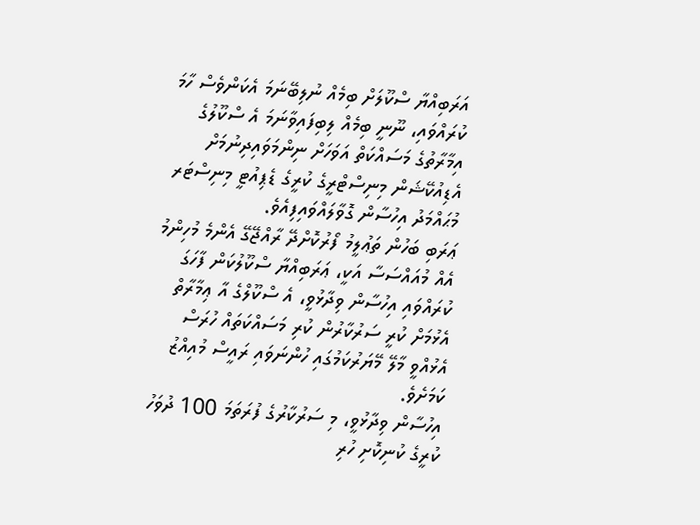އަރަބިއްޔާ ސްކޫލަށް ބިމެއް ނުލިބޭނަމަ އެކަންވެސް ހާމަ ކުރައްވައި، ނޫނީ ބިމެއް ލިބިފައިވާނަމަ އެ ސްކޫލުގެ އިމާރާތުގެ މަސައްކަތް އަވަހަށް ނިންމަވައިދިނުމަށް އެޑިއުކޭޝަން މިނިސްޓްރީގެ ކުރީގެ ޑެޕިއުޓީ މިނިސްޓަރ މުޙައްމަދު އިހުސާން ގޮވާލައްވައިފިއެވެ.
ޢަރަބި ބަހުން ތަޢުލީމު ފޯރުކޮށްދޭ ރާއްޖޭގޭ އެންމެ މުހިންމު އެއް މުއައްސަސާ އަކީ، ޢަރަބިއްޔާ ސްކޫލުކަން ފާހަގަ ކުރައްވައި އިހުސާން ވިދާޅުވީ، އެ ސްކޫލްގެ އާ ޢިމާރާތް އެޅުމަށް ކުރީ ސަރުކާރުން ކުރި މަސައްކަތައް ހުރަސް އެޅުއްވީ މާލޭ މޭޔަރުކަމުގައި ހުންނަވައި ރައީސް މުއިއްޒު ކަމަށެވެ.
އިހުސާން ވިދާޅުވީ، މި ސަރުކާރުގެ ފުރަތަމަ 100 ދުވަހު ކުރީގެ ކުނިކޮށި ހުރި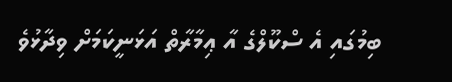ބިމުގައި އެ ސްކޫލްގެ އާ ޢިމާރާތް އަޅަނީކަމަށް ވިދާޅުވެ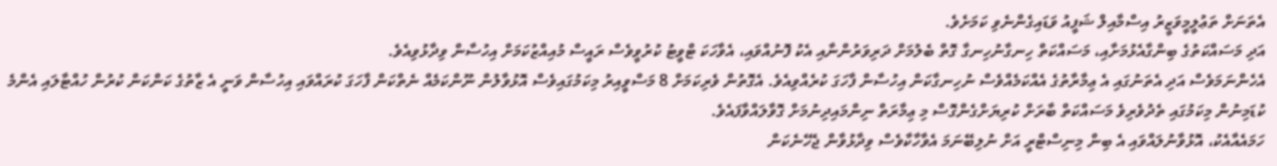އެތަނަށް ތަޢުލީމީވަޒީރު އިސްމާއިލް ޝަފީއު ވަޑައިގެންނެވި ކަމަށެވެ.
އަދި މަސައްކަތުގެ ބިންގާއެޅުމަށާއި، މަސައްކަތް ހިނގާނުހިނގާ ގޮތް ބެލުމަށް ދަރިވަރުންނާއި އެކު ފޮނުއްވައި، އެވާހަކަ ޓްވީޓު ކުރުވީވެސް ރައީސް މުއިއްޒުކަމަށް އިހުސާން ވިދާޅުވިއެވެ.
އެހެންނަމަވެސް އަދި އެތަނުގައި އެ ޢިމާރާތުގެ އެއްކަމެއްވެސް ނުހިނގާކަން އިހުސާން ފާހަގަ ކުރެއްވިއެވެ. އެގޮތުން ވެރިކަމަށް 8 މަސްވީއިރު މިކަމުގައިވެސް އޮޅުވާލުން ނޫންކަމެއް ނެތްކަން ފާހަގަ ކުރައްވައި އިހުސާން ވަނީ އެ ޒާތުގެ ކަންކަން ކުރުން ހުއްޓާލައި އެންމެ ކުޑަމިނުން މިކަމުގައި ތެދުވެރިވެ މަސައްކަތް ބާރަށް ކުރިޔަށްގެންގޮސް މި ޢިމާރަތް ނިންމައިދިނުމަށް ގޮވާލައްވާފައެވެ.
ހަމައެއާއެކު، އޮޅުވާނުލައްވައި އެ ބިން މިނިސްޓްރީ އަށް ނުލިބޭނަމަ އެވާހާކާވެސް ވިދާޅުވާން ޖެހޭނެކަން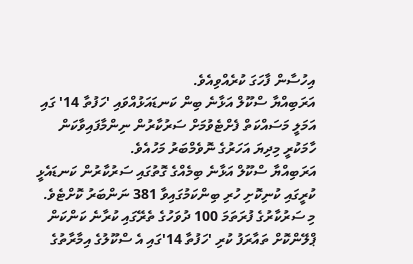އިހުސާން ފާހަގަ ކުރެއްވިއެވެ.
އަރަބިއްޔާ ސްކޫލް އަޅާނެ ބިން ކަނޑައަޅުއްވައި 'ހަފުތާ 14' ގައި އަމަލީ މަސައްކަތް ފެށްޓެވުމަށް ސަރުކާރުން ނިންމާފައިވާކަން ހާމަކުރީ މިދިޔަ އަހަރުގެ ނޮވެމްބަރު މަހުއެވެ.
އަރަބިއްޔާ ސްކޫލް އަޅާނެ ބިމެއްގެ ގޮތުގައި ސަރުކާރުން ކަނޑައެޅީ ކުރީގައި ކުނިކޮށި ހުރި ބިންކަމުގައިވާ 381 ނަންބަރު ކޮށްޓެވެ. މި ސަރުކާރުގެ ފުރަތަމަ 100 ދުވަހުގެ ތެރޭގައި ކުރާނެ ކަންކަން ޕްލޭންކޮށް ތައާރަފު ކުރި 'ހަފުތާ 14'ގައި އެ ސްކޫލުގެ އިމާރާތުގެ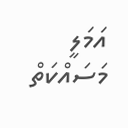އަމަލީ މަސައްކަތް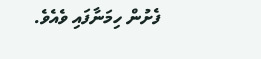ފެށުން ހިމަނާފައި ވެއެވެ.